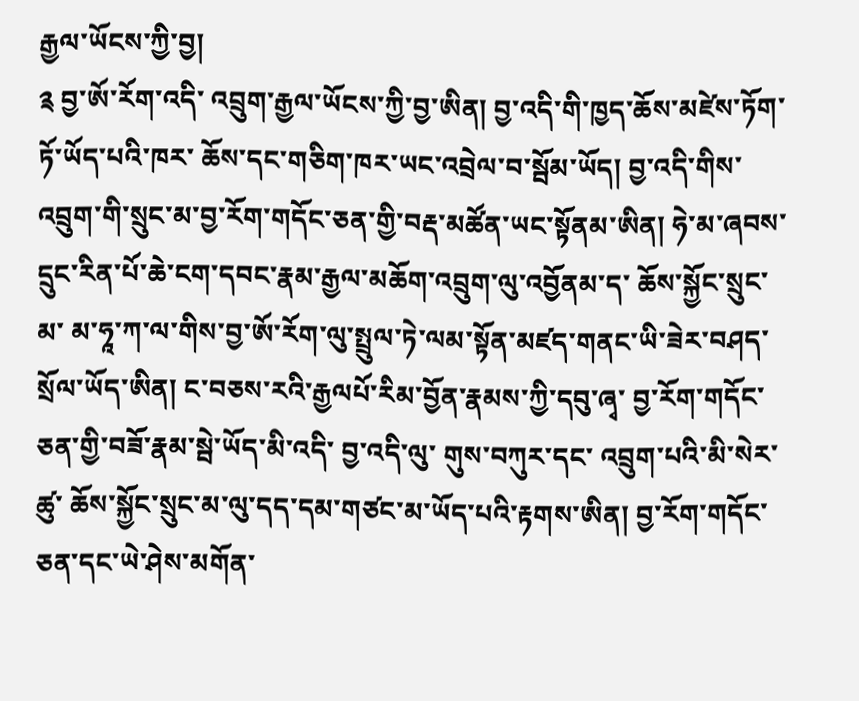རྒྱལ་ཡོངས་ཀྱི་བྱ།
༉ བྱ་ཨོ་རོག་འདི་ འབྲུག་རྒྱལ་ཡོངས་ཀྱི་བྱ་ཨིན། བྱ་འདི་གི་ཁྱད་ཆོས་མཛེས་ཏོག་ཏོ་ཡོད་པའི་ཁར་ ཆོས་དང་གཅིག་ཁར་ཡང་འབྲེལ་བ་སྦོམ་ཡོད། བྱ་འདི་གིས་འབྲུག་གི་སྲུང་མ་བྱ་རོག་གདོང་ཅན་གྱི་བརྡ་མཚོན་ཡང་སྟོནམ་ཨིན། ཧེ་མ་ཞབས་དྲུང་རིན་པོ་ཆེ་ངག་དབང་རྣམ་རྒྱལ་མཆོག་འབྲུག་ལུ་འབྱོནམ་ད་ ཆོས་སྐྱོང་སྲུང་མ་ མ་ཧཱ་ཀ་ལ་གིས་བྱ་ཨོ་རོག་ལུ་སྤྲུལ་ཏེ་ལམ་སྟོན་མཛད་གནང་ཡི་ཟེར་བཤད་སྲོལ་ཡོད་ཨིན། ང་བཅས་རའི་རྒྱལཔོ་རིམ་བྱོན་རྣམས་ཀྱི་དབུ་ཞྭ་ བྱ་རོག་གདོང་ཅན་གྱི་བཟོ་རྣམ་སྦེ་ཡོད་མི་འདི་ བྱ་འདི་ལུ་ གུས་བཀུར་དང་ འབྲུག་པའི་མི་སེར་ཚུ་ ཆོས་སྐྱོང་སྲུང་མ་ལུ་དད་དམ་གཙང་མ་ཡོད་པའི་རྟགས་ཨིན། བྱ་རོག་གདོང་ཅན་དང་ཡེ་ཤེས་མགོན་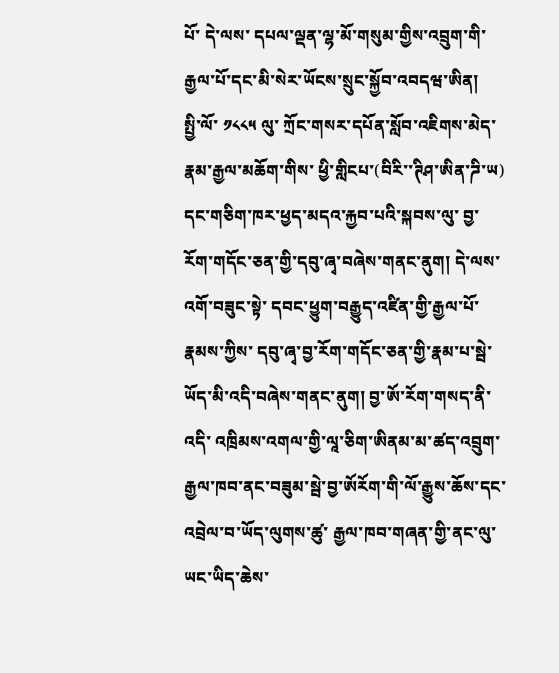པོ་ དེ་ལས་ དཔལ་ལྡན་ལྷ་མོ་གསུམ་གྱིས་འབྲུག་གི་རྒྱལ་པོ་དང་མི་སེར་ཡོངས་སྲུང་སྐྱོབ་འབདཝ་ཨིན།
སྤྱི་ལོ་ ༡༨༨༥ ལུ་ ཀྲོང་གསར་དཔོན་སློབ་འཇིགས་མེད་རྣམ་རྒྱལ་མཆོག་གིས་ ཕྱི་གླིངཔ་(བིརི་་ཊིཤ་ཨིན་ཌི་ཡ) དང་གཅིག་ཁར་ཕྱད་མདའ་རྐྱབ་པའི་སྐབས་ལུ་ བྱ་རོག་གདོང་ཅན་གྱི་དབུ་ཞྭ་བཞེས་གནང་ནུག། དེ་ལས་ འགོ་བཟུང་སྟེ་ དབང་ཕྱུག་བརྒྱུད་འཛིན་གྱི་རྒྱལ་པོ་རྣམས་ཀྱིས་ དབུ་ཞྭ་བྱ་རོག་གདོང་ཅན་གྱི་རྣམ་པ་སྦེ་ཡོད་མི་འདི་བཞེས་གནང་ནུག། བྱ་ཨོ་རོག་གསད་ནི་འདི་ འཁྲིམས་འགལ་གྱི་ལཱ་ཅིག་ཨིནམ་མ་ཚད་འབྲུག་རྒྱལ་ཁབ་ནང་བཟུམ་སྦེ་བྱ་ཨོརོག་གི་ལོ་རྒྱུས་ཆོས་དང་འབྲེལ་བ་ཡོད་ལུགས་ཚུ་ རྒྱལ་ཁབ་གཞན་གྱི་ནང་ལུ་ཡང་ཡིད་ཆེས་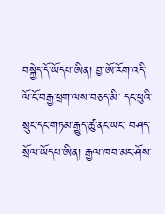བསྐྱེད་དོ་ཡོདཔ་ཨིན། བྱ་ཨོ་རོག་འདི་ ལོ་ངོ་བརྒྱ་ཕྲག་ལས་བཅད་མི་ དང་ཕུའི་སྲུང་དང་གཏམ་རྒྱུད་ཚུ་ནང་ཡང་ བཤད་སྲོལ་ཡོདཔ་ཨིན། རྒྱལ་ཁབ་མང་ཤོས་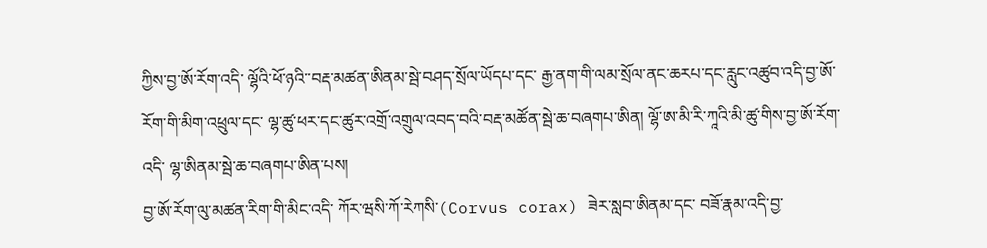ཀྱིས་བྱ་ཨོ་རོག་འདི་ ལྷོའི་ཕོ་ཉའི་་བརྡ་མཚན་ཨིནམ་སྦེ་བཤད་སྲོལ་ཡོདཔ་དང་ རྒྱ་ནག་གི་ལམ་སྲོལ་ནང་ཆརཔ་དང་རླུང་འཚུབ་འདི་བྱ་ཨོ་རོག་གི་མིག་འཕྲུལ་དང་ ལྷ་ཚུ་ཕར་དང་ཚུར་འགྲོ་འགྲུལ་འབད་བའི་བརྡ་མཚོན་སྦེ་ཆ་བཞགཔ་ཨིན། ལྷོ་ཨ་མི་རི་ཀཱའི་མི་ཚུ་གིས་བྱ་ཨོ་རོག་འདི་ ལྷ་ཨིནམ་སྦེ་ཆ་བཞགཔ་ཨིན་པས།
བྱ་ཨོ་རོག་ལུ་མཚན་རིག་གི་མིང་འདི་ ཀོར་ཝསི་ཀོ་རེཀསི་(Corvus corax) ཟེར་སླབ་ཨིནམ་དང་ བཟོ་རྣམ་འདི་བྱ་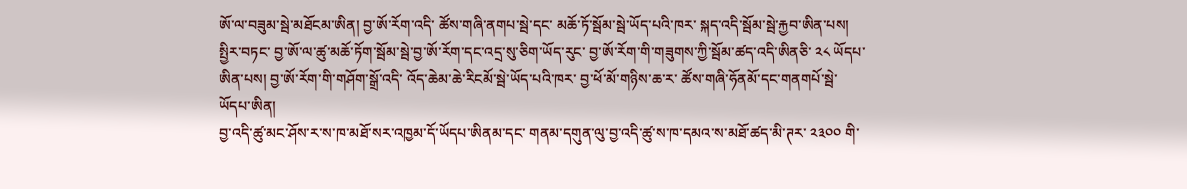ཨོ་ལ་བཟུམ་སྦེ་མཐོངམ་ཨིན། བྱ་ཨོ་རོག་འདི་ ཚོས་གཞི་ནགཔ་སྦེ་དང་ མཆོ་ཏོ་སྦོམ་སྦེ་ཡོད་པའི་ཁར་ སྐད་འདི་སྦོམ་སྦེ་རྐྱབ་ཨིན་པས། སྤྱིར་བཏང་ བྱ་ཨོ་ལ་ཚུ་མཆོ་ཏོག་སྦོམ་སྦེ་བྱ་ཨོ་རོག་དང་འདྲ་སུ་ཅིག་ཡོད་རུང་ བྱ་ཨོ་རོག་གི་གཟུགས་ཀྱི་སྦོམ་ཚད་འདི་ཨིནཅི་ ༢༨ ཡོདཔ་ཨིན་པས། བྱ་ཨོ་རོག་གི་གཤོག་སྒྲོ་འདི་ འོད་ཆེམ་ཆེ་རིངམོ་སྦེ་ཡོད་པའི་ཁར་ བྱ་ཕོ་མོ་གཉིས་ཆ་ར་ ཚོས་གཞི་ཧོནམོ་དང་གནགཔོ་སྦེ་ཡོདཔ་ཨིན།
བྱ་འདི་ཚུ་མང་ཤོས་ར་ས་ཁ་མཐོ་སར་འཁྱམ་དོ་ཡོདཔ་ཨིནམ་དང་ གནམ་དགུན་ལུ་བྱ་འདི་ཚུ་ས་ཁ་དམའ་ས་མཐོ་ཚད་མི་ཊར་ ༢༣༠༠ གི་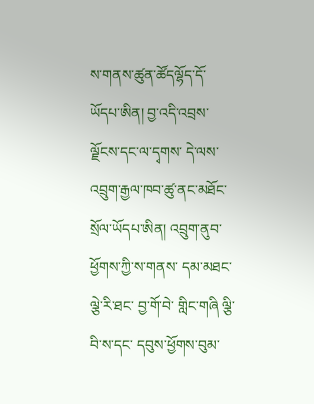ས་གནས་ཚུན་ཚོདལྷོད་དོ་ཡོདཔ་ཨིན། བྱ་འདི་འབྲས་ལྗོངས་དང་ལ་དྭགས་ དེ་ལས་ འབྲུག་རྒྱལ་ཁབ་ཚུ་ནང་མཐོང་སྲོལ་ཡོདཔ་ཨིན། འབྲུག་ནུབ་ཕྱོགས་ཀྱི་ས་གནས་ དམ་མཐང་ ལྕེ་རི་ཐང་ བྱ་གོ་བེ་ གླིང་གཞི ལྕི་བི་ས་དང་ དབུས་ཕྱོགས་བུམ་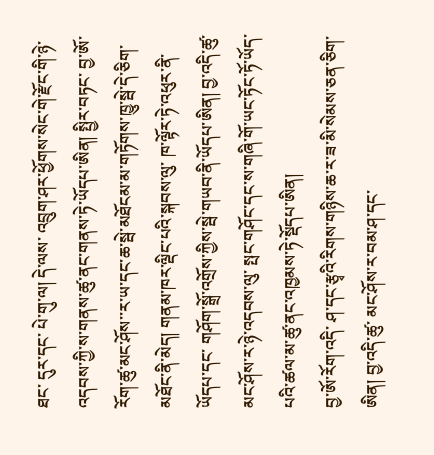ཐང་ དུར་དང་ པེ་གུ་ལ། དེ་ལས་ འབྲུག་ཤར་ཕྱོགས་སེང་གེ་རྫོང་གི་ཉེ་འདབས་ཀྱི་ས་གནས་ཚུ་ནང་གནས་ཏེ་ཡོདཔ་ཨིན། སྤྱིར་བཏང་ བྱ་ཨོ་རོག་ཚུ་མང་ཤོས་་ར་ཡ་དང་ཆ་སྦེ་མཐོངམ་མ་གཏོགས་ཁྱུ་སྦེ་དེ་ཅིག་མཐོང་ནི་མེད། གནམ་ཁར་ལྡིང་པའི་སྐབས་ལུ་ ཁ་ལྟོར་ཏེ་འཕུར་ནི་ཡོདཔ་དང་ གཤོག་སྒྲོ་འགྲོས་ཀྱིས་སྦེ་གཡབ་ནི་ཡོདཔ་ཨིན། བྱ་འདི་ཚུ་ མང་ཤོས་ར་ཉེ་འདབས་ལུ་ སྤང་གཤོང་དང་ས་གཞི་གོ་ཡང་ཏོང་ཏོ་ཡོད་པའི་ཚལ་མ་ཚུ་ནང་འཁྱམས་ཏེ་སྡོདཔ་ཨིན།
བྱ་ཨོ་རོག་འདི་ ཤ་དང་རྩྭའི་རིགས་གཉིས་ཆ་ར་ཟ་མི་སེམས་ཅན་ཅིག་ཨིན། བྱ་འདི་ཚུ་ མང་ཤོས་ར་བམ་ཤ་དང་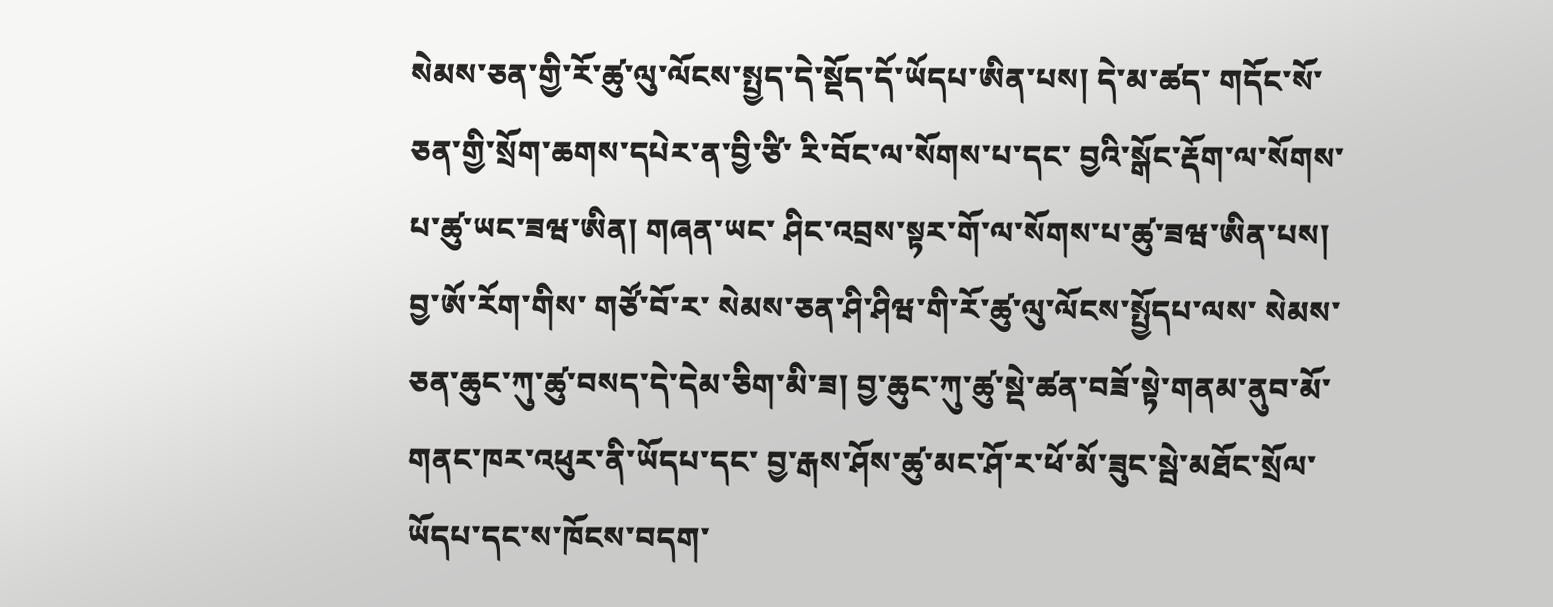སེམས་ཅན་གྱི་རོ་ཚུ་ལུ་ལོངས་སྤྱད་དེ་སྡོད་དོ་ཡོདཔ་ཨིན་པས། དེ་མ་ཚད་ གདོང་སོ་ཅན་གྱི་སྲོག་ཆགས་དཔེར་ན་བྱི་ཙི་ རི་བོང་ལ་སོགས་པ་དང་ བྱའི་སྒོང་རྡོག་ལ་སོགས་པ་ཚུ་ཡང་ཟཝ་ཨིན། གཞན་ཡང་ ཤིང་འབྲས་སྟར་གོ་ལ་སོགས་པ་ཚུ་ཟཝ་ཨིན་པས། བྱ་ཨོ་རོག་གིས་ གཙོ་བོ་ར་ སེམས་ཅན་ཤི་ཤིཝ་གི་རོ་ཚུ་ལུ་ལོངས་སྤྱོདཔ་ལས་ སེམས་ཅན་ཆུང་ཀུ་ཚུ་བསད་དེ་དེམ་ཅིག་མི་ཟ། བྱ་ཆུང་ཀུ་ཚུ་སྡེ་ཚན་བཟོ་སྟེ་གནམ་ནུབ་མོ་གནང་ཁར་འཕུར་ནི་ཡོདཔ་དང་ བྱ་རྒས་ཤོས་ཚུ་མང་ཤོ་ར་ཕོ་མོ་ཟུང་སྦེ་མཐོང་སྲོལ་ཡོདཔ་དང་ས་ཁོངས་བདག་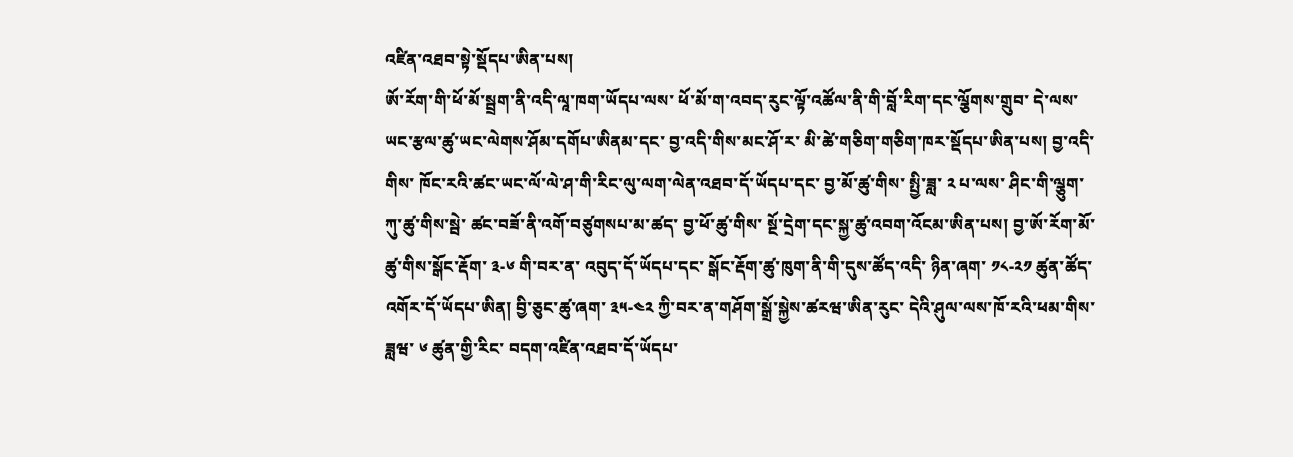འཛིན་འཐབ་སྟེ་སྡོདཔ་ཨིན་པས།
ཨོ་རོག་གི་ཕོ་མོ་སྦྲག་ནི་འདི་ལཱ་ཁག་ཡོདཔ་ལས་ ཕོ་མོ་ག་འབད་རུང་ལྟོ་འཚོལ་ནི་གི་བློ་རིག་དང་ལྕོགས་གྲུབ་ དེ་ལས་ ཡང་རྩལ་ཚུ་ཡང་ལེགས་ཤོམ་དགོཔ་ཨིནམ་དང་ བྱ་འདི་གིས་མང་ཤོ་ར་ མི་ཚེ་གཅིག་གཅིག་ཁར་སྡོདཔ་ཨིན་པས། བྱ་འདི་གིས་ ཁོང་རའི་ཚང་ཡང་ལོ་ལེ་ཤ་གི་རིང་ལུ་ལག་ལེན་འཐབ་དོ་ཡོདཔ་དང་ བྱ་མོ་ཚུ་གིས་ སྤྱི་ཟླ་ ༢ པ་ལས་ ཤིང་གི་ལྕུག་ཀུ་ཚུ་གིས་སྦེ་ ཚང་བཟོ་ནི་འགོ་བཙུགསཔ་མ་ཚད་ བྱ་ཕོ་ཚུ་གིས་ སྔོ་དྲེག་དང་སྐྱ་ཚུ་འབག་འོངམ་ཨིན་པས། བྱ་ཨོ་རོག་མོ་ཚུ་གིས་སྒོང་རྡོག་ ༣-༦ གི་བར་ན་ འབུད་དོ་ཡོདཔ་དང་ སྒོང་རྡོག་ཚུ་ཁུག་ནི་གི་དུས་ཚོད་འདི་ ཉིན་ཞག་ ༡༨-༢༡ ཚུན་ཚོད་འགོར་དོ་ཡོདཔ་ཨིན། བྱི་ཅུང་ཚུ་ཞག་ ༣༥-༤༢ ཀྱི་བར་ན་གཤོག་སྒྲོ་སྐྱེས་ཚརཝ་ཨིན་རུང་ དེའི་ཤུལ་ལས་ཁོ་རའི་ཕམ་གིས་ ཟླཝ་ ༦ ཚུན་གྱི་རིང་ བདག་འཛིན་འཐབ་དོ་ཡོདཔ་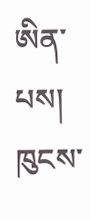ཨིན་པས།
ཁུངས་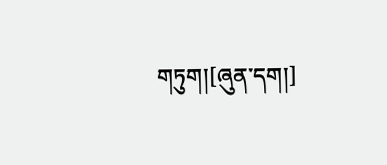གཏུག།[ཞུན་དག།]